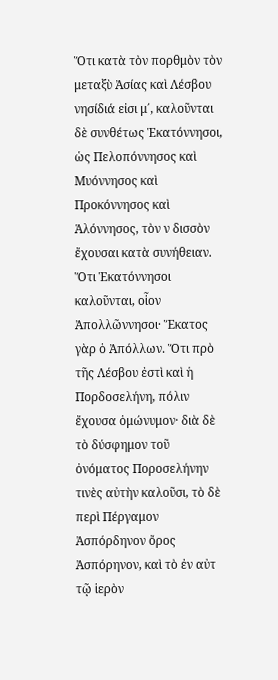Ὅτι κατὰ τὸν πορθμὸν τὸν μεταξὺ Ἀσίας καὶ Λέσβου νησίδιά εἰσι μ΄, καλοῦνται δὲ συνθέτως Ἑκατόννησοι, ὡς Πελοπόννησος καὶ Μυόννησος καὶ Προκόννησος καὶ Ἁλόννησος, τὸν ν δισσὸν ἔχουσαι κατὰ συνήθειαν. Ὅτι Ἑκατόννησοι καλοῦνται, οἷον Ἀπολλῶννησοι· Ἕκατος γὰρ ὁ Ἀπόλλων. Ὅτι πρὸ τῆς Λέσβου ἐστὶ καὶ ἡ Πορδοσελήνη, πόλιν ἔχουσα ὁμώνυμον· διὰ δὲ τὸ δύσφημον τοῦ ὀνόματος Ποροσελήνην τινὲς αὐτὴν καλοῦσι, τὸ δὲ περὶ Πέργαμον Ἀσπόρδηνον ὄρος Ἀσπόρηνον, καὶ τὸ ἐν αὐτ τῷ ἱερὸν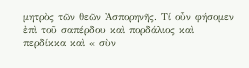μητρὸς τῶν θεῶν Ἀσπορηνῆς. Τί οὖν φήσομεν ἐπὶ τοῦ σαπέρδου καὶ πορδάλιος καὶ περδίκκα καὶ « σὺν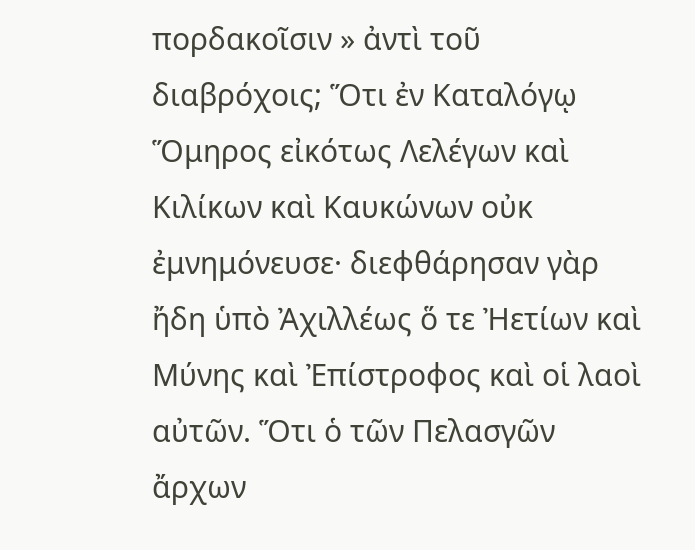πορδακοῖσιν » ἀντὶ τοῦ διαβρόχοις; Ὅτι ἐν Καταλόγῳ Ὅμηρος εἰκότως Λελέγων καὶ Κιλίκων καὶ Καυκώνων οὐκ ἐμνημόνευσε· διεφθάρησαν γὰρ ἤδη ὑπὸ Ἀχιλλέως ὅ τε Ἠετίων καὶ Μύνης καὶ Ἐπίστροφος καὶ οἱ λαοὶ αὐτῶν. Ὅτι ὁ τῶν Πελασγῶν ἄρχων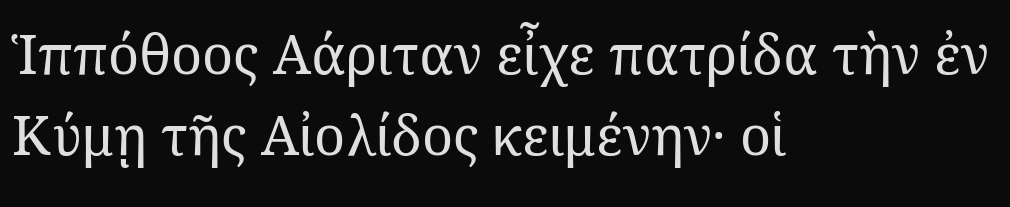Ἱππόθοος Αάριταν εἶχε πατρίδα τὴν ἐν Κύμῃ τῆς Αἰολίδος κειμένην· οἱ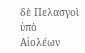δὲ Πελασγοὶ ὑπὸ Αἰολέων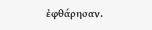ἐφθάρησαν.